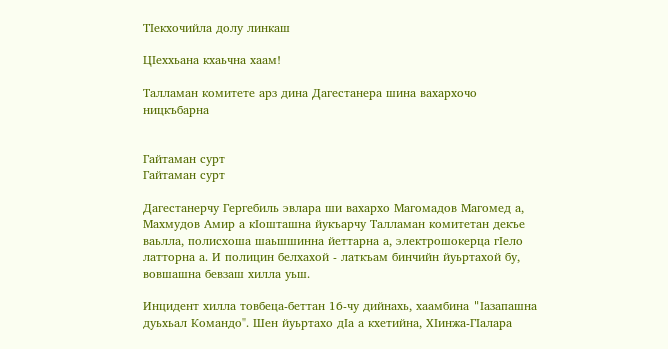ТIекхочийла долу линкаш

ЦIеххьана кхаьчна хаам!

Талламан комитете арз дина Дагестанера шина вахархочо ницкъбарна


Гайтаман сурт
Гайтаман сурт

Дагестанерчу Гергебиль эвлара ши вахархо Магомадов Магомед а, Махмудов Амир а кӀошташна йукъарчу Талламан комитетан декъе ваьлла, полисхоша шаьшшинна йеттарна а, электрошокерца гIело латторна а. И полицин белхахой - латкъам бинчийн йуьртахой бу, вовшашна бевзаш хилла уьш.

Инцидент хилла товбеца-беттан 16-чу дийнахь, хаамбина "Iазапашна дуьхьал Командо". Шен йуьртахо дIа а кхетийна, ХIинжа-ГIалара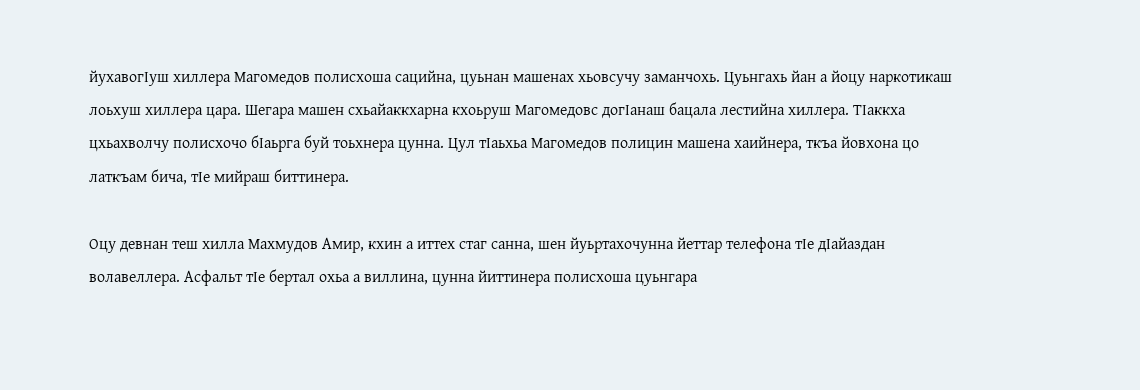йухавогIуш хиллера Магомедов полисхоша сацийна, цуьнан машенах хьовсучу заманчохь. Цуьнгахь йан а йоцу наркотикаш лоьхуш хиллера цара. Шегара машен схьайаккхарна кхоьруш Магомедовс догIанаш бацала лестийна хиллера. ТIаккха цхьахволчу полисхочо бIаьрга буй тоьхнера цунна. Цул тIаьхьа Магомедов полицин машена хаийнера, ткъа йовхона цо латкъам бича, тIе мийраш биттинера.

Оцу девнан теш хилла Махмудов Амир, кхин а иттех стаг санна, шен йуьртахочунна йеттар телефона тIе дIайаздан волавеллера. Асфальт тӀе бертал охьа а виллина, цунна йиттинера полисхоша цуьнгара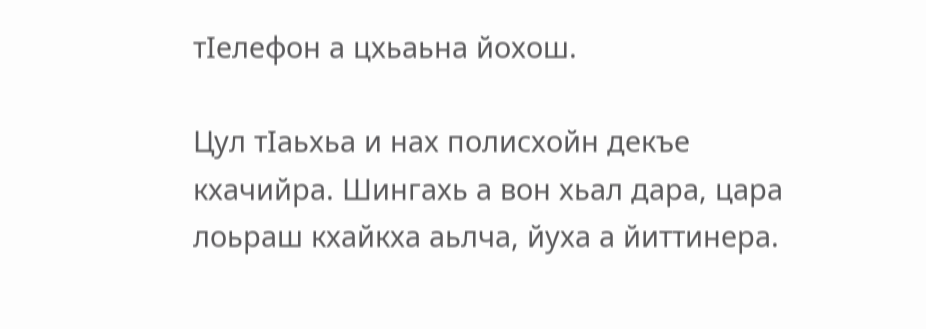тIелефон а цхьаьна йохош.

Цул тӀаьхьа и нах полисхойн декъе кхачийра. Шингахь а вон хьал дара, цара лоьраш кхайкха аьлча, йуха а йиттинера.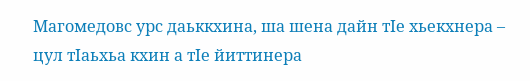Магомедовс урс даьккхина, ша шена дайн тIе хьекхнера – цул тIаьхьа кхин а тIе йиттинера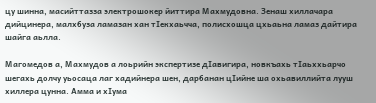цу шинна, масийттазза электрошокер йиттира Махмудовна. Зенаш хиллачара дийцинера, малхбуза ламазан хан тӀекхаьчча, полисхошца цхьаьна ламаз дайтира шайга аьлла.

Магомедов а, Махмудов а лоьрийн экспертизе дӀавигира, новкъахь тӀаьххьарчо шегахь долчу уьосаца лаг хадийнера шен, дарбанан цIийне ша охьавиллийта лууш хиллера цунна. Амма и хӀума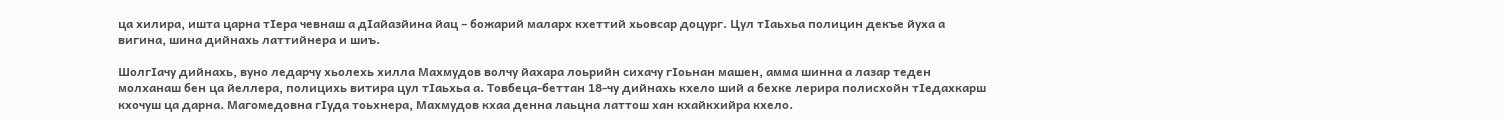ца хилира, ишта царна тIера чевнаш а дӀайазйина йац – божарий маларх кхеттий хьовсар доцург. Цул тIаьхьа полицин декъе йуха а вигина, шина дийнахь латтийнера и шиъ.

ШолгӀачу дийнахь, вуно ледарчу хьолехь хилла Махмудов волчу йахара лоьрийн сихачу гӀоьнан машен, амма шинна а лазар теден молханаш бен ца йеллера, полицихь витира цул тIаьхьа а. Товбеца-беттан 18-чу дийнахь кхело ший а бехке лерира полисхойн тIедахкарш кхочуш ца дарна. Магомедовна гӀуда тоьхнера, Махмудов кхаа денна лаьцна латтош хан кхайкхийра кхело.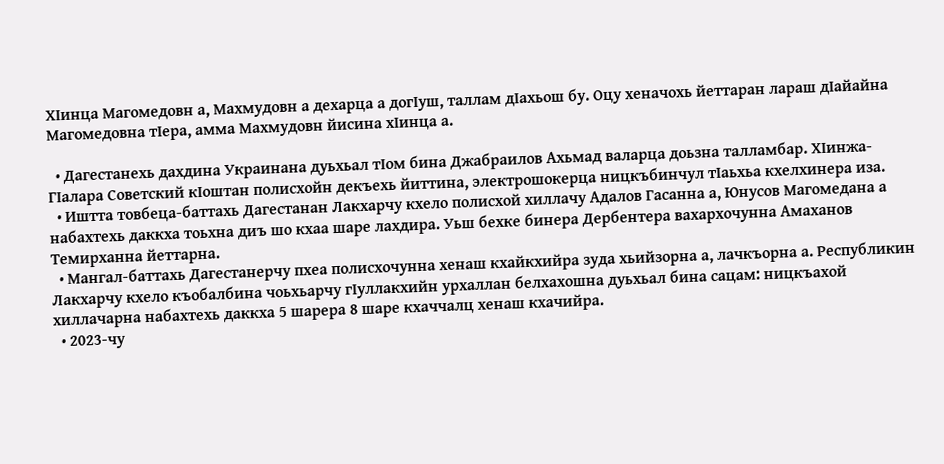ХӀинца Магомедовн а, Махмудовн а дехарца а догӀуш, таллам дӀахьош бу. Оцу хеначохь йеттаран лараш дӀайайна Магомедовна тIера, амма Махмудовн йисина хIинца а.

  • Дагестанехь дахдина Украинана дуьхьал тIом бина Джабраилов Ахьмад валарца доьзна талламбар. ХIинжа-ГIалара Советский кӀоштан полисхойн декъехь йиттина, электрошокерца ницкъбинчул тIаьхьа кхелхинера иза.
  • Иштта товбеца-баттахь Дагестанан Лакхарчу кхело полисхой хиллачу Адалов Гасанна а, Юнусов Магомедана а набахтехь даккха тоьхна диъ шо кхаа шаре лахдира. Уьш бехке бинера Дербентера вахархочунна Амаханов Темирханна йеттарна.
  • Мангал-баттахь Дагестанерчу пхеа полисхочунна хенаш кхайкхийра зуда хьийзорна а, лачкъорна а. Республикин Лакхарчу кхело къобалбина чоьхьарчу гӀуллакхийн урхаллан белхахошна дуьхьал бина сацам: ницкъахой хиллачарна набахтехь даккха 5 шарера 8 шаре кхаччалц хенаш кхачийра.
  • 2023-чу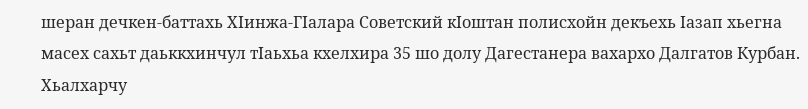шеран дечкен-баттахь ХIинжа-ГIалара Советский кӀоштан полисхойн декъехь Iазап хьегна масех сахьт даьккхинчул тӀаьхьа кхелхира 35 шо долу Дагестанера вахархо Далгатов Курбан. Хьалхарчу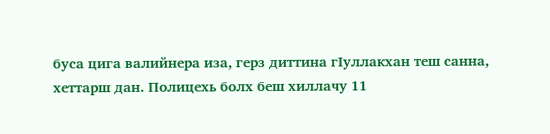буса цига валийнера иза, герз диттина гӀуллакхан теш санна, хеттарш дан. Полицехь болх беш хиллачу 11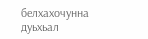белхахочунна дуьхьал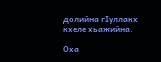долийна гӀуллакх кхеле хьажийна.

Оха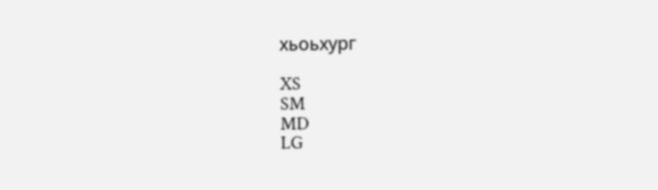хьоьхург

XS
SM
MD
LG